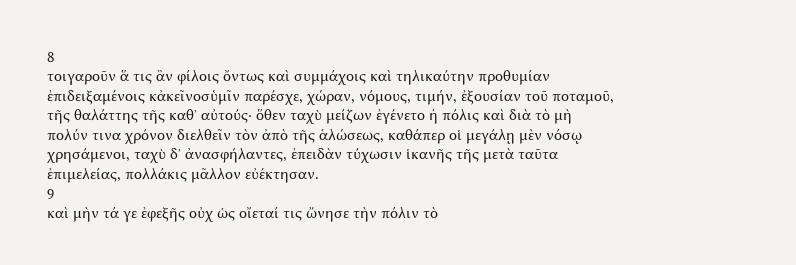8
τοιγαροῦν ἅ τις ἂν φίλοις ὄντως καὶ συμμάχοις καὶ τηλικαύτην προθυμίαν ἐπιδειξαμένοις κἀκεῖνοσὑμῖν παρέσχε, χώραν, νόμους, τιμήν, ἐξουσίαν τοῦ ποταμοῦ, τῆς θαλάττης τῆς καθʼ αὐτούς· ὅθεν ταχὺ μείζων ἐγένετο ἡ πόλις καὶ διὰ τὸ μὴ πολύν τινα χρόνον διελθεῖν τὸν ἀπὸ τῆς ἁλώσεως, καθάπερ οἱ μεγάλῃ μὲν νόσῳ χρησάμενοι, ταχὺ δʼ ἀνασφήλαντες, ἐπειδὰν τύχωσιν ἱκανῆς τῆς μετὰ ταῦτα ἐπιμελείας, πολλάκις μᾶλλον εὐέκτησαν.
9
καὶ μὴν τά γε ἐφεξῆς οὐχ ὡς οἴεταί τις ὤνησε τὴν πόλιν τὸ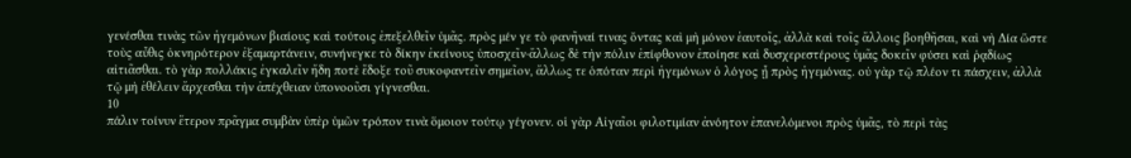γενέσθαι τινὰς τῶν ἡγεμόνων βιαίους καὶ τούτοις ἐπεξελθεῖν ὑμᾶς. πρὸς μέν γε τὸ φανῆναί τινας ὄντας καὶ μὴ μόνον ἑαυτοῖς, ἀλλὰ καὶ τοῖς ἄλλοις βοηθῆσαι, καὶ νὴ Δία ὥστε τοὺς αὖθις ὀκνηρότερον ἐξαμαρτάνειν, συνήνεγκε τὸ δίκην ἐκείνους ὑποσχεῖν·ἄλλως δὲ τὴν πόλιν ἐπίφθονον ἐποίησε καὶ δυσχερεστέρους ὑμᾶς δοκεῖν φύσει καὶ ῥᾳδίως αἰτιᾶσθαι. τὸ γὰρ πολλάκις ἐγκαλεῖν ἤδη ποτὲ ἔδοξε τοῦ συκοφαντεῖν σημεῖον, ἄλλως τε ὁπόταν περὶ ἡγεμόνων ὁ λόγος ᾖ πρὸς ἡγεμόνας. οὐ γὰρ τῷ πλέον τι πάσχειν, ἀλλὰ τῷ μὴ ἐθέλειν ἄρχεσθαι τὴν ἀπέχθειαν ὑπονοοῦσι γίγνεσθαι.
10
πάλιν τοίνυν ἕτερον πρᾶγμα συμβὰν ὑπὲρ ὑμῶν τρόπον τινὰ ὅμοιον τούτῳ γέγονεν. οἱ γὰρ Αἰγαῖοι φιλοτιμίαν ἀνόητον ἐπανελόμενοι πρὸς ὑμᾶς, τὸ περὶ τὰς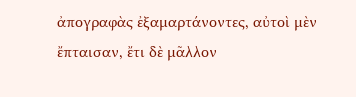ἀπογραφὰς ἐξαμαρτάνοντες, αὐτοὶ μὲν ἔπταισαν, ἔτι δὲ μᾶλλον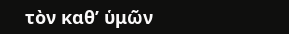τὸν καθʼ ὑμῶν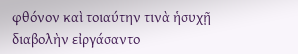φθόνον καὶ τοιαύτην τινὰ ἡσυχῇ διαβολὴν εἰργάσαντο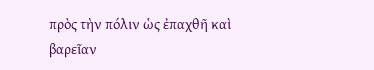πρὸς τὴν πόλιν ὡς ἐπαχθῆ καὶ βαρεῖαν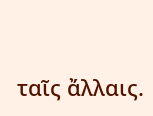ταῖς ἄλλαις.